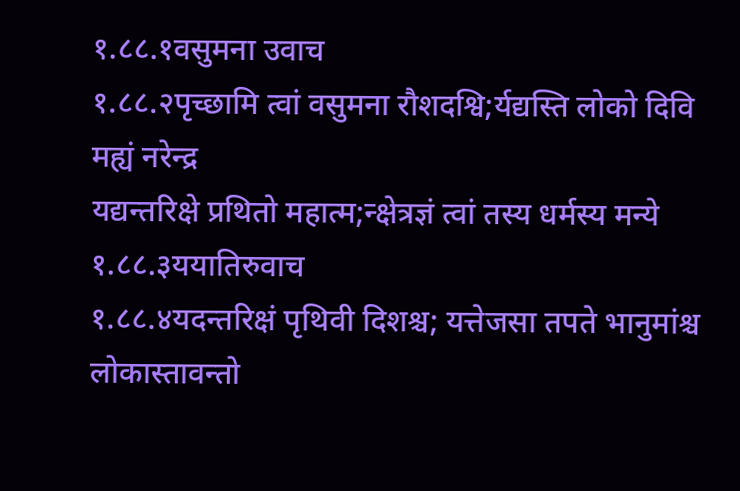१.८८.१वसुमना उवाच
१.८८.२पृच्छामि त्वां वसुमना रौशदश्वि;र्यद्यस्ति लोको दिवि मह्यं नरेन्द्र
यद्यन्तरिक्षे प्रथितो महात्म;न्क्षेत्रज्ञं त्वां तस्य धर्मस्य मन्ये
१.८८.३ययातिरुवाच
१.८८.४यदन्तरिक्षं पृथिवी दिशश्च; यत्तेजसा तपते भानुमांश्च
लोकास्तावन्तो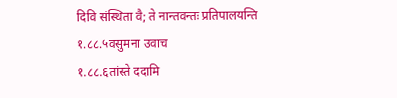दिवि संस्थिता वै; ते नान्तवन्तः प्रतिपालयन्ति
१.८८.५वसुमना उवाच
१.८८.६तांस्ते ददामि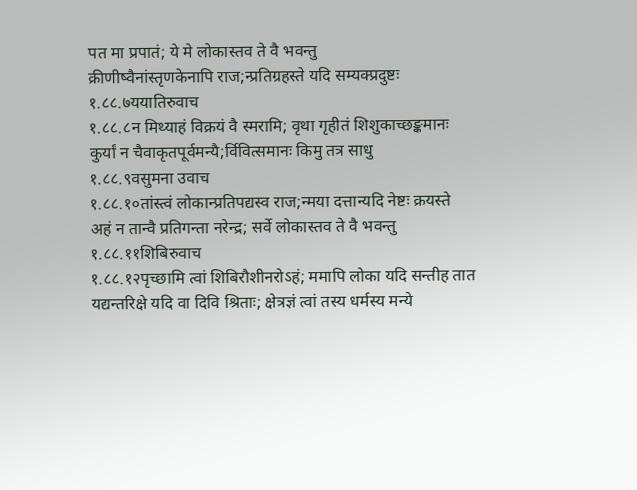पत मा प्रपातं; ये मे लोकास्तव ते वै भवन्तु
क्रीणीष्वैनांस्तृणकेनापि राज;न्प्रतिग्रहस्ते यदि सम्यक्प्रदुष्टः
१.८८.७ययातिरुवाच
१.८८.८न मिथ्याहं विक्रयं वै स्मरामि; वृथा गृहीतं शिशुकाच्छङ्कमानः
कुर्यां न चैवाकृतपूर्वमन्यै;र्विवित्समानः किमु तत्र साधु
१.८८.९वसुमना उवाच
१.८८.१०तांस्त्वं लोकान्प्रतिपद्यस्व राज;न्मया दत्तान्यदि नेष्टः क्रयस्ते
अहं न तान्वै प्रतिगन्ता नरेन्द्र; सर्वे लोकास्तव ते वै भवन्तु
१.८८.११शिबिरुवाच
१.८८.१२पृच्छामि त्वां शिबिरौशीनरोऽहं; ममापि लोका यदि सन्तीह तात
यद्यन्तरिक्षे यदि वा दिवि श्रिताः; क्षेत्रज्ञं त्वां तस्य धर्मस्य मन्ये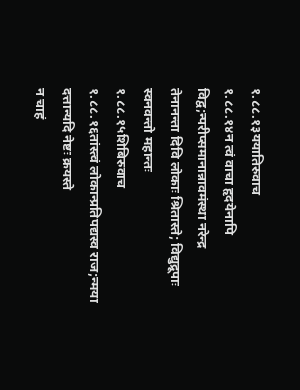१.८८.१३ययातिरुवाच
१.८८.१४न त्वं वाचा हृदयेनापि विद्व;न्परीप्समानान्नावमंस्था नरेन्द्र
तेनानन्ता दिवि लोकाः श्रितास्ते; विद्युद्रूपाः स्वनवन्तो महान्तः
१.८८.१५शिबिरुवाच
१.८८.१६तांस्त्वं लोकान्प्रतिपद्यस्व राज;न्मया दत्तान्यदि नेष्टः क्रयस्ते
न चाहं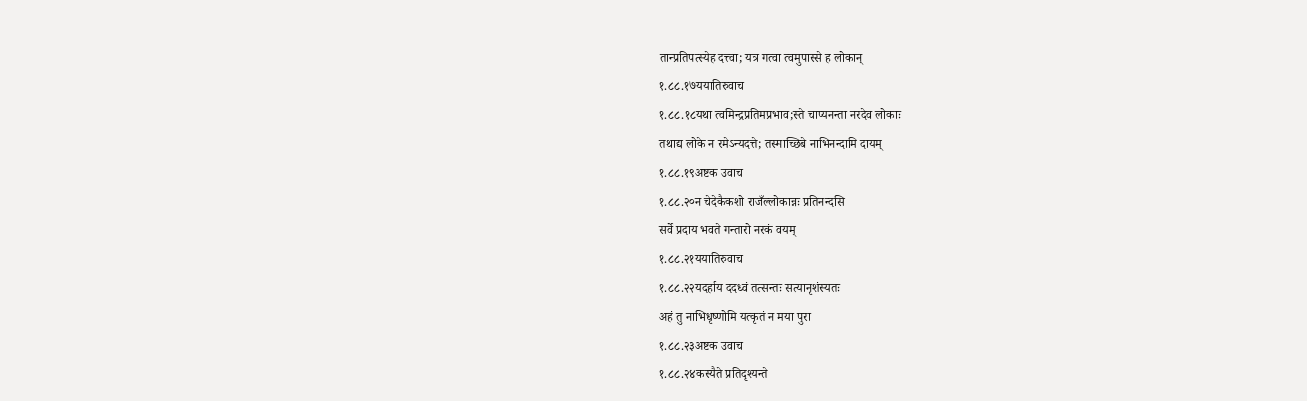तान्प्रतिपत्स्येह दत्त्वा; यत्र गत्वा त्वमुपास्से ह लोकान्
१.८८.१७ययातिरुवाच
१.८८.१८यथा त्वमिन्द्रप्रतिमप्रभाव;स्ते चाप्यनन्ता नरदेव लोकाः
तथाद्य लोके न रमेऽन्यदत्ते; तस्माच्छिबे नाभिनन्दामि दायम्
१.८८.१९अष्टक उवाच
१.८८.२०न चेदेकैकशो राजँल्लोकान्नः प्रतिनन्दसि
सर्वे प्रदाय भवते गन्तारो नरकं वयम्
१.८८.२१ययातिरुवाच
१.८८.२२यदर्हाय ददध्वं तत्सन्तः सत्यानृशंस्यतः
अहं तु नाभिधृष्णोमि यत्कृतं न मया पुरा
१.८८.२३अष्टक उवाच
१.८८.२४कस्यैते प्रतिदृश्यन्ते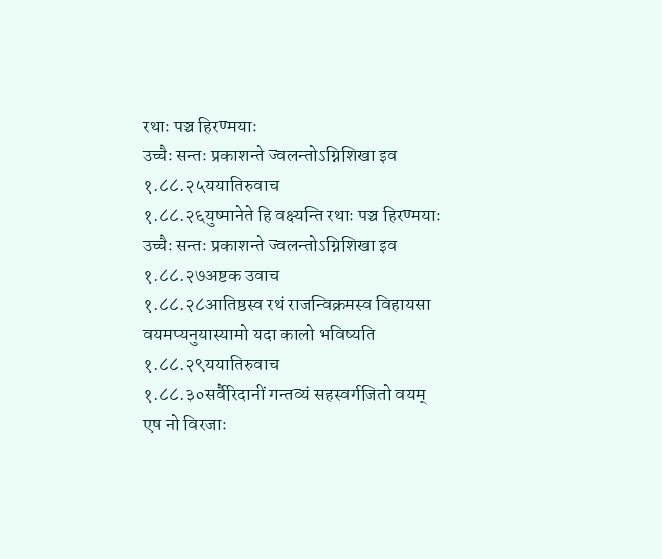रथाः पञ्च हिरण्मयाः
उच्चैः सन्तः प्रकाशन्ते ज्वलन्तोऽग्निशिखा इव
१.८८.२५ययातिरुवाच
१.८८.२६युष्मानेते हि वक्ष्यन्ति रथाः पञ्च हिरण्मयाः
उच्चैः सन्तः प्रकाशन्ते ज्वलन्तोऽग्निशिखा इव
१.८८.२७अष्टक उवाच
१.८८.२८आतिष्ठस्व रथं राजन्विक्रमस्व विहायसा
वयमप्यनुयास्यामो यदा कालो भविष्यति
१.८८.२९ययातिरुवाच
१.८८.३०सर्वैरिदानीं गन्तव्यं सहस्वर्गजितो वयम्
एष नो विरजाः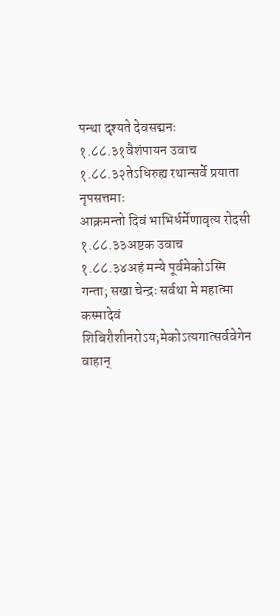पन्था दृश्यते देवसद्मनः
१.८८.३१वैशंपायन उवाच
१.८८.३२तेऽधिरुह्य रथान्सर्वे प्रयाता नृपसत्तमाः
आक्रमन्तो दिवं भाभिर्धर्मेणावृत्य रोदसी
१.८८.३३अष्टक उवाच
१.८८.३४अहं मन्ये पूर्वमेकोऽस्मि गन्ता; सखा चेन्द्रः सर्वथा मे महात्मा
कस्मादेवं शिबिरौशीनरोऽय;मेकोऽत्यगात्सर्ववेगेन वाहान्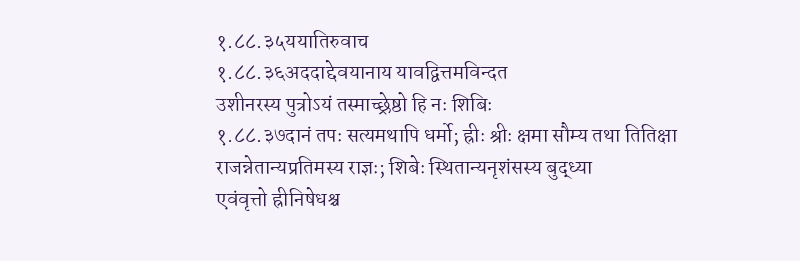१.८८.३५ययातिरुवाच
१.८८.३६अददाद्देवयानाय यावद्वित्तमविन्दत
उशीनरस्य पुत्रोऽयं तस्माच्छ्रेष्ठो हि नः शिबिः
१.८८.३७दानं तपः सत्यमथापि धर्मो; ह्रीः श्रीः क्षमा सौम्य तथा तितिक्षा
राजन्नेतान्यप्रतिमस्य राज्ञः; शिबेः स्थितान्यनृशंसस्य बुद्ध्या
एवंवृत्तो ह्रीनिषेधश्च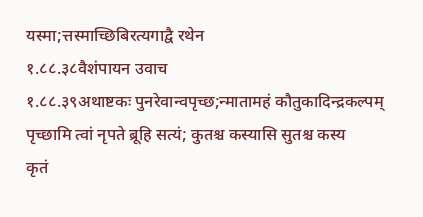यस्मा;त्तस्माच्छिबिरत्यगाद्वै रथेन
१.८८.३८वैशंपायन उवाच
१.८८.३९अथाष्टकः पुनरेवान्वपृच्छ;न्मातामहं कौतुकादिन्द्रकल्पम्
पृच्छामि त्वां नृपते ब्रूहि सत्यं; कुतश्च कस्यासि सुतश्च कस्य
कृतं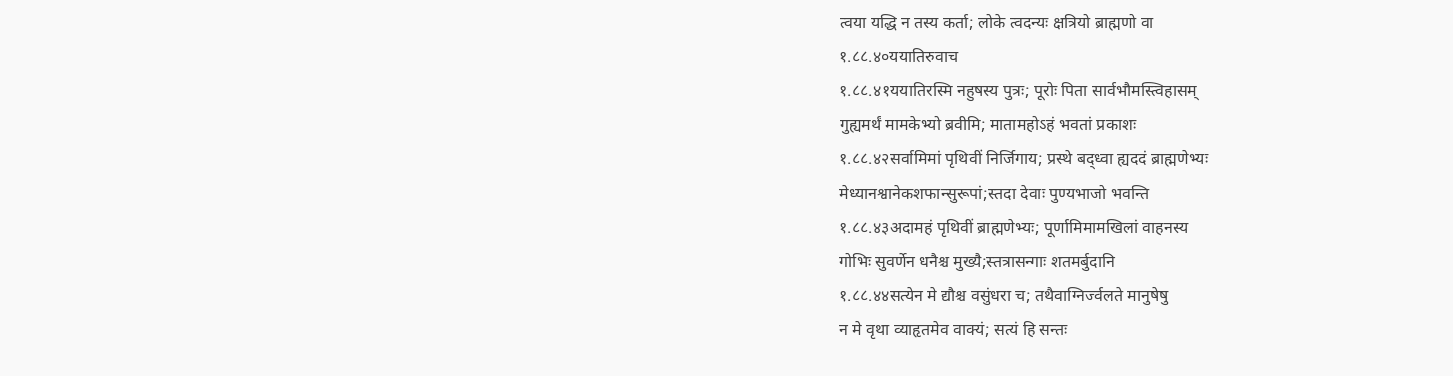त्वया यद्धि न तस्य कर्ता; लोके त्वदन्यः क्षत्रियो ब्राह्मणो वा
१.८८.४०ययातिरुवाच
१.८८.४१ययातिरस्मि नहुषस्य पुत्रः; पूरोः पिता सार्वभौमस्त्विहासम्
गुह्यमर्थं मामकेभ्यो ब्रवीमि; मातामहोऽहं भवतां प्रकाशः
१.८८.४२सर्वामिमां पृथिवीं निर्जिगाय; प्रस्थे बद्ध्वा ह्यददं ब्राह्मणेभ्यः
मेध्यानश्वानेकशफान्सुरूपां;स्तदा देवाः पुण्यभाजो भवन्ति
१.८८.४३अदामहं पृथिवीं ब्राह्मणेभ्यः; पूर्णामिमामखिलां वाहनस्य
गोभिः सुवर्णेन धनैश्च मुख्यै;स्तत्रासन्गाः शतमर्बुदानि
१.८८.४४सत्येन मे द्यौश्च वसुंधरा च; तथैवाग्निर्ज्वलते मानुषेषु
न मे वृथा व्याहृतमेव वाक्यं; सत्यं हि सन्तः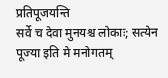प्रतिपूजयन्ति
सर्वे च देवा मुनयश्च लोकाः; सत्येन पूज्या इति मे मनोगतम्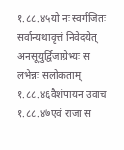१.८८.४५यो नः स्वर्गजितः सर्वान्यथावृत्तं निवेदयेत्
अनसूयुर्द्विजाग्रेभ्यः स लभेन्नः सलोकताम्
१.८८.४६वैशंपायन उवाच
१.८८.४७एवं राजा स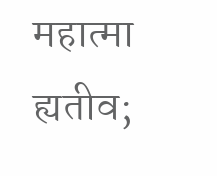महात्मा ह्यतीव;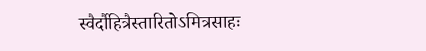स्वैर्दौहित्रैस्तारितोऽमित्रसाहः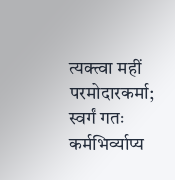त्यक्त्वा महीं परमोदारकर्मा; स्वर्गं गतः कर्मभिर्व्याप्य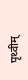पृथ्वीम्